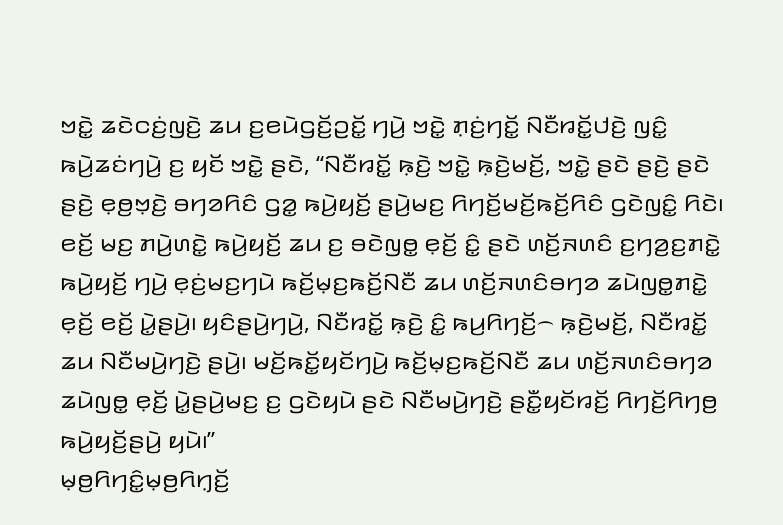ꤠꤢꤧ꤭ ꤘꤢꤧꤍꤢꤦ꤬ꤜꤢꤧ꤬ ꤘꤣ ꤢ꤬ꤕꤣꤧꤞꤢꤩ꤬ꤑꤢꤩ꤭ ꤚꤣꤧ꤬ ꤠꤢꤧ꤭ ꤊ꤫ꤢꤦ꤬ꤚꤢꤩ꤭ ꤡꤢꤪꤙꤢꤩ꤭ꤓꤢꤧ꤬ ꤜꤢꤨ꤭ ꤒꤣꤧ꤬ꤘꤢꤦꤚꤣꤧ꤬ ꤢ꤬ ꤟꤢꤩ ꤠꤢꤧ꤭ ꤔꤢꤧ, “ꤡꤢꤪꤙꤢꤩ꤭ ꤒ꤫ꤢꤧ꤬ ꤠꤢꤧ꤭ ꤒ꤫ꤢꤧ꤬ꤗꤢꤩ꤬, ꤠꤢꤧ꤭ ꤔꤢꤧ ꤔꤢꤧ꤬ ꤔꤢꤧ ꤔꤢꤧ꤬ ꤕ꤫ꤥ꤬ꤠ꤫ꤢꤧ꤬ ꤋꤚꤤꤖꤢꤨ ꤞꤤ꤭ ꤒꤣꤧ꤬ꤟꤢꤩ꤬ ꤔꤣꤧ꤬ꤗꤢ꤬ ꤖꤚꤢꤩ꤬ꤗꤢꤩ꤬ꤒꤢꤩ꤬ꤖꤢꤨ ꤞꤢꤧꤜꤢꤨ꤭ ꤖꤢꤧ꤯ ꤕꤢꤩ꤬ ꤗꤢ꤬ ꤊꤣꤧ꤬ꤛꤢꤧ꤭ ꤒꤣꤧ꤬ꤟꤢꤩ꤬ ꤘꤣ ꤢ꤬ ꤋꤢꤧꤜꤥ꤭ ꤕ꤫ꤢꤩ꤬ ꤢꤨ꤭ ꤔꤢꤧ ꤛꤢꤩ꤬ꤏꤛꤢꤨ ꤢ꤬ꤚꤤ꤬ꤢ꤬ꤊꤢꤧ꤭ ꤒꤣꤧ꤬ꤟꤢꤩ꤬ ꤚꤣꤧ꤬ ꤕ꤫ꤢꤦ꤬ꤗꤢ꤬ꤚꤣꤧ ꤒꤢꤩ꤬ꤗ꤫ꤢ꤬ꤒꤢꤩ꤬ꤡꤢꤪ ꤘꤣ ꤛꤢꤩ꤬ꤏꤛꤢꤨꤋꤚꤤ ꤘꤣꤧꤜꤥ꤭ꤊꤢꤧ꤭ ꤕ꤫ꤢꤩ꤬ ꤕꤢꤩ꤬ ꤣꤧ꤭ꤔꤣꤧ꤬꤯ ꤟꤢꤨꤔꤣꤧ꤬ꤚꤣꤧ꤬, ꤡꤢꤪꤙꤢꤩ꤭ ꤒ꤫ꤢꤧ꤬ ꤢꤨ꤭ ꤒꤣ꤬ꤖꤚꤢꤩ꤬꤮ ꤒ꤫ꤢꤧ꤬ꤗꤢꤩ꤬, ꤡꤢꤪꤙꤢꤩ꤭ ꤘꤣ ꤡꤢꤪꤗꤣꤧ꤬ꤚꤢꤧ꤬ ꤔꤣꤧ꤬꤯ ꤗꤢꤩ꤬ꤒꤢꤩ꤭ꤟꤢꤩꤚꤣꤧ꤬ ꤒꤢꤩ꤬ꤗ꤫ꤢ꤬ꤒꤢꤩ꤬ꤡꤢꤪ ꤘꤣ ꤛꤢꤩ꤬ꤏꤛꤢꤨꤋꤚꤤ ꤘꤣꤧꤜꤥ꤭ ꤕ꤫ꤢꤩ꤬ ꤣꤧ꤭ꤔꤣꤧ꤬ꤗꤢ꤬ ꤢ꤬ ꤞꤢꤧꤟꤣꤧ ꤔꤢꤧ ꤡꤢꤪꤗꤣꤧ꤬ꤚꤢꤧ꤬ ꤔꤢꤪ꤭ꤟꤢꤩꤙꤢꤩ꤬ ꤖꤚꤢꤩ꤬ꤖꤚꤥ꤬ ꤒꤣꤧ꤬ꤟꤢꤩ꤬ꤔꤣꤧ꤬ ꤟꤣꤧ꤯”
ꤗ꤫ꤥ꤬ꤖꤚꤢꤨ꤭ꤗ꤫ꤥ꤬ꤖꤚ꤫ꤢꤩ꤬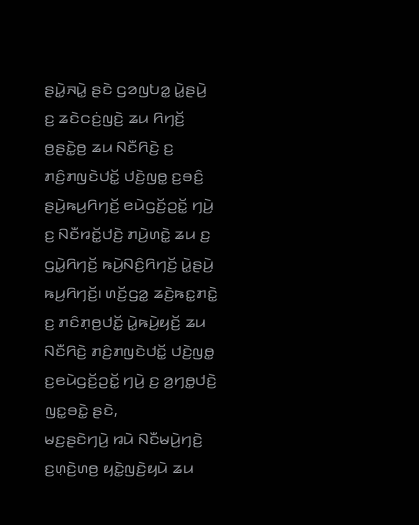ꤔꤣꤧ꤭ꤏꤣꤧ꤭ ꤔꤢꤧ ꤞꤤꤜꤝꤤ꤭ ꤣꤧ꤭ꤔꤣꤧ꤬ ꤢ꤬ ꤘꤢꤧꤍꤢꤦ꤬ꤜꤢꤧ꤬ ꤘꤣ ꤖꤚꤢꤩ꤬ ꤥ꤬ꤔꤢꤧ꤭ꤥ꤬ ꤘꤣ ꤡꤢꤪꤖꤢꤧ꤬ ꤢ꤬ ꤊꤢꤨ꤬ꤊꤜꤢꤧꤓꤢꤩ꤭ ꤓꤢꤧ꤬ꤜꤥ꤭ ꤢ꤬ꤋꤢꤨ꤬ ꤔꤣꤧ꤬ꤒꤣ꤬ꤖꤚꤢꤩ꤬ ꤕꤣꤧꤞꤢꤩ꤬ꤑꤢꤩ꤭ ꤚꤣꤧ꤬ ꤢ꤬ ꤡꤢꤪꤙꤢꤩ꤭ꤓꤢꤧ꤬ ꤊꤣꤧ꤬ꤛꤢꤧ꤭ ꤘꤣ ꤢ꤬ ꤞꤣꤧ꤭ꤖꤚꤢꤩ꤬ ꤒꤣꤧ꤬ꤡꤢꤨ꤬ꤖꤚꤢꤩ꤬ ꤣꤧ꤭ꤔꤣꤧ꤬ ꤒꤣ꤬ꤖꤚꤢꤩ꤬꤯ ꤛꤢꤩ꤬ꤞꤤ꤭ ꤘꤢꤧ꤬ꤒꤢ꤭ꤊꤢꤧ꤭ ꤢ꤬ ꤊꤢꤨꤊ꤫ꤥ꤬ꤓꤢꤩ꤭ ꤣꤧ꤭ꤒꤣꤧ꤬ꤟꤢꤩ꤬ ꤘꤣ ꤡꤢꤪꤖꤢꤧ꤬ ꤊꤢꤨ꤬ꤊꤜꤢꤧꤓꤢꤩ꤭ ꤓꤢꤧ꤬ꤜꤥ꤭ ꤢ꤬ꤕꤣꤧꤞꤢꤩ꤬ꤑꤢꤩ꤭ ꤚꤣꤧ꤬ ꤢ꤬ ꤤ꤬ꤚꤥ꤭ꤓꤢꤧ꤬ ꤜꤢ꤭ꤋꤢꤧ꤭ ꤔꤢꤧ,
ꤗꤢ꤬ꤔꤢꤧꤚꤣꤧ꤬ ꤙꤣꤧ ꤡꤢꤪꤗꤣꤧ꤬ꤚꤢꤧ꤬ ꤢ꤬ꤛ꤫ꤢꤧ꤬ꤛꤥ꤬ ꤟꤢꤧ꤭ꤜꤢꤧ꤬ꤟꤣꤧ ꤘꤣ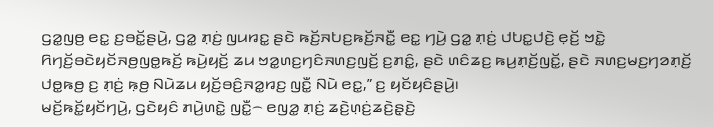ꤞꤤ꤭ꤜꤥ꤬ ꤕꤢ꤭ ꤢ꤬ꤋꤢꤩ꤭ꤔꤣꤧ꤬, ꤞꤤ꤭ ꤊ꤫ꤢꤦ꤬ ꤜꤣꤙꤢ꤭ ꤔꤢꤧ ꤒꤢꤩ꤬ꤏꤝꤢ꤬ꤒꤢꤩ꤬ꤏꤢꤪ꤭ ꤕꤢ꤭ ꤚꤣꤧ꤬ ꤞꤤ꤭ ꤊ꤫ꤢꤦ꤬ ꤓꤝꤢ꤭ꤓꤢꤧ꤬ ꤕ꤫ꤢꤩ꤬ ꤠꤢꤧ꤭ ꤖꤚꤢꤩ꤬ꤋꤢꤧꤟꤢꤩꤏꤥ꤬ꤜꤥ꤭ꤒꤢꤩ꤬ ꤒꤣꤧ꤬ꤟꤢꤩ꤬ ꤘꤣ ꤠꤤ꤭ꤛꤢ꤬ꤚꤢꤨꤏꤛꤢ꤬ꤜꤢꤩ꤬ ꤢ꤬ꤊꤢꤨ꤭, ꤔꤢꤧ ꤛꤢꤨꤘꤢ꤬ ꤒꤣ꤬ꤊ꤫ꤢꤩ꤬ꤜꤢꤩ꤭, ꤔꤢꤧ ꤏꤛꤢ꤬ꤗꤢ꤬ꤚꤤꤊ꤫ꤢꤩ꤬ ꤓꤥ꤭ꤒꤥ꤬ ꤢ꤬ ꤊ꤫ꤢꤦ꤬ ꤒ꤫ꤥ꤬ ꤡꤣꤧꤘꤣ ꤟꤢꤩ꤬ꤋꤢꤨ꤬ꤏꤤ꤭ꤙꤢ꤬ ꤜꤢꤪ꤭ ꤡꤣꤧ ꤕꤢ꤭,” ꤢ꤬ ꤟꤢꤩꤟꤢꤨꤔꤣꤧ꤬꤯
ꤗꤢꤩ꤬ꤒꤢꤩ꤭ꤟꤢꤩꤚꤣꤧ꤬, ꤞꤢꤧꤟꤢꤨ ꤊꤣꤧ꤬ꤛꤢꤧ꤭ ꤜꤢꤪ꤭꤮ ꤕꤜꤤ꤭ ꤊ꤫ꤢꤦ꤬ ꤘꤢꤧ꤬ꤛ꤫ꤢꤦ꤬ꤘꤢꤧ꤬ꤔ꤫ꤢꤧ꤬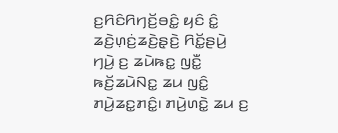ꤢ꤬ꤖꤢꤨꤖꤚꤢꤩ꤬ꤋꤢꤨ꤭ ꤟꤢꤨ ꤢꤨ꤭ ꤘꤢꤧ꤬ꤛ꤫ꤢꤦ꤬ꤘꤢꤧ꤬ꤔ꤫ꤢꤧ꤬ ꤖꤢꤩ꤭ꤔꤣꤧ꤬ ꤚꤣꤧ꤬ ꤢ꤬ ꤘꤣꤧꤒꤢ꤭ ꤜꤢꤪ꤭ ꤒꤢꤩ꤬ꤘꤣꤧꤡꤢ꤭ ꤘꤣ ꤜꤢꤨ꤭ ꤊꤣꤧ꤬ꤘꤢ꤭ꤊꤢꤨ꤭꤯ ꤊꤣꤧ꤬ꤛꤢꤧ꤭ ꤘꤣ ꤢ꤬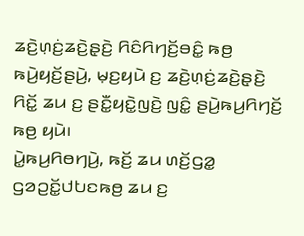ꤘꤢꤧ꤬ꤛ꤫ꤢꤦ꤬ꤘꤢꤧ꤬ꤔ꤫ꤢꤧ꤬ ꤖꤢꤨꤖꤚꤢꤩ꤬ꤋꤢꤨ꤭ ꤒꤥ꤬ ꤒꤣꤧ꤬ꤟꤢꤩ꤬ꤔꤣꤧ꤬, ꤗ꤫ꤢ꤬ꤟꤣꤧ ꤢ꤬ ꤘꤢꤧ꤬ꤛ꤫ꤢꤦ꤬ꤘꤢꤧ꤬ꤔ꤫ꤢꤧ꤬ ꤖꤢꤩ꤭ ꤘꤣ ꤢ꤬ ꤔꤢꤪ꤭ꤟꤢꤧ꤭ꤜꤢꤧ꤬ ꤜꤢꤨ꤭ ꤔꤣꤧ꤬ꤒꤣ꤬ꤖꤚꤢꤩ꤬ ꤒꤥ꤬ ꤟꤣꤧ꤯
ꤣꤧ꤭ꤒꤣ꤬ꤖꤥꤚꤣꤧ꤬, ꤒꤢꤩ꤬ ꤘꤣ ꤛꤢꤩ꤬ꤞꤤ꤭ ꤞꤤꤑꤢꤩ꤭ꤓꤝꤢꤒꤥ꤬ ꤘꤣ ꤢ꤬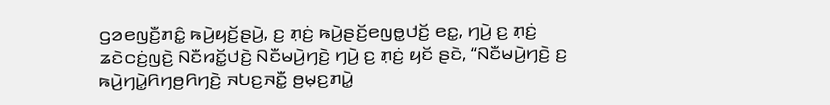ꤞꤤꤕꤜꤢꤪ꤬ꤊꤢꤨ꤭ ꤒꤣꤧ꤬ꤟꤢꤩ꤬ꤔꤣꤧ꤬, ꤢ꤬ ꤊ꤫ꤢꤦ꤬ ꤒꤣꤧ꤬ꤔꤢꤩ꤬ꤕꤜꤥ꤭ꤓꤢꤩ꤬ ꤕꤢ꤭, ꤚꤣꤧ꤬ ꤢ꤬ ꤊ꤫ꤢꤦ꤬ ꤘꤢꤧꤍꤢꤦ꤬ꤜꤢꤧ꤬ ꤡꤢꤪꤙꤢꤩ꤭ꤓꤢꤧ꤬ ꤡꤢꤪꤗꤣꤧ꤬ꤚꤢꤧ꤬ ꤚꤣꤧ꤬ ꤢ꤬ ꤊ꤫ꤢꤦ꤬ ꤟꤢꤩ ꤔꤢꤧ, “ꤡꤢꤪꤗꤣꤧ꤬ꤚꤢꤧ꤬ ꤢ꤬ ꤒꤣꤧ꤬ꤚꤣꤧ꤭ꤖꤚꤥ꤬ꤖꤚꤢꤧ꤬ ꤏꤝꤢ꤬ꤏꤢꤪ꤭ ꤥ꤬ꤗ꤫ꤢ꤬ꤊꤣꤧ꤭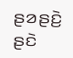ꤔꤤꤔꤢꤧ꤬ ꤔꤢꤧ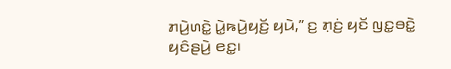ꤊꤣꤧ꤬ꤛꤢꤧ꤭ ꤣꤧ꤭ꤒꤣꤧ꤬ꤟꤢꤩ꤬ ꤟꤣꤧ,” ꤢ꤬ ꤊ꤫ꤢꤦ꤬ ꤟꤢꤩ ꤜꤢ꤭ꤋꤢꤧ꤭ ꤟꤢꤨꤔꤣꤧ꤬ ꤕꤢ꤭꤯